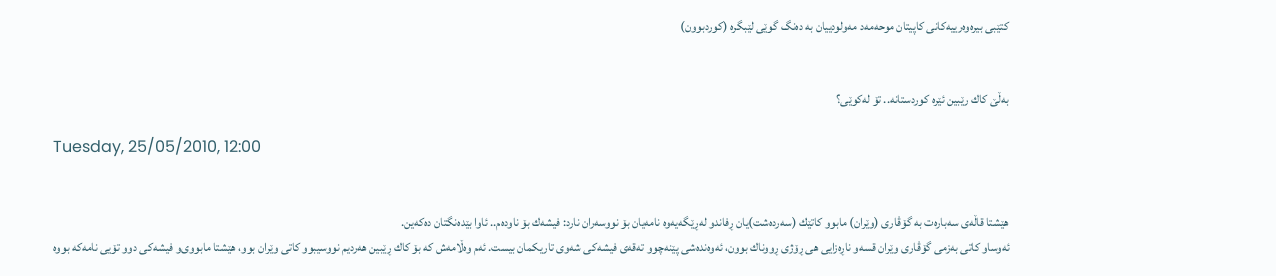کتێبی بیرەوەرییەکانی کاپیتان موحەمەد مەولودییان بە دەنگ گوێی لێبگرە (کوردبوون)


به‌ڵێ كاك رێبین ئێره‌ كوردستانه‌.. تۆ له‌كوێی؟

Tuesday, 25/05/2010, 12:00


هێشتا قاڵه‌ی سه‌باره‌ت به‌ گۆڤاری (وێران) مابوو كاتێك (سه‌رده‌شت)یان ڕفاند‌و له‌ڕێگه‌یه‌وه‌ نامه‌یان بۆ نووسه‌ران نارد: فیشه‌ك بۆ ناوده‌م.. ئاوا بێده‌نگتان ده‌كه‌ین.
ئه‌وسا‌و كاتی به‌زمی گۆڤاری وێران قسه‌‌و ناڕه‌زایی هی ڕۆژی ڕووناك بوون، ئه‌وه‌نده‌شی پێنه‌چوو ته‌قه‌ی فیشه‌كی شه‌وی تاریكمان بیست. ئه‌م وه‌ڵامه‌ش كه‌ بۆ كاك ڕێبین هه‌ردیم نووسیبوو كاتی وێران بوو، هێشتا مابووی‌و فیشه‌كی دوو تۆیی نامه‌كه‌ بووه‌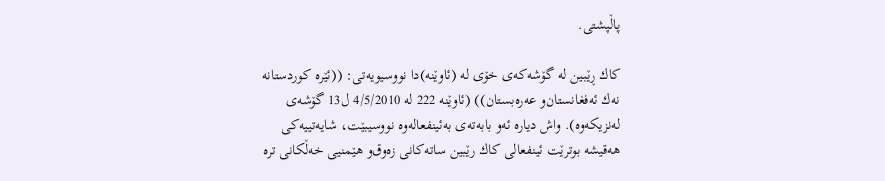پاڵپشتی.

كاك ڕێبین له‌ گۆشه‌كه‌ی‌ خۆی له‌ (ئاوێنه‌)دا نووسیویه‌تی: ((ئێره‌ كوردستانه‌ نه‌ك ئه‌فغانستان‌و عه‌ره‌بستان)) (ئاوێنه‌ 222 له‌ 4/5/2010 ل13 گۆشه‌ی‌ له‌نزیكه‌وه‌). واش دیاره‌ ئه‌و بابه‌ته‌ی به‌ئینفعاله‌وه‌ نووسیبێت، شایه‌تییه‌كی هه‌قیشه‌ بوترێت ئینفعالی‌ كاك رێبین ساته‌كانی‌ زه‌وق‌و هێمنیی‌ خه‌ڵكانی‌ تره‌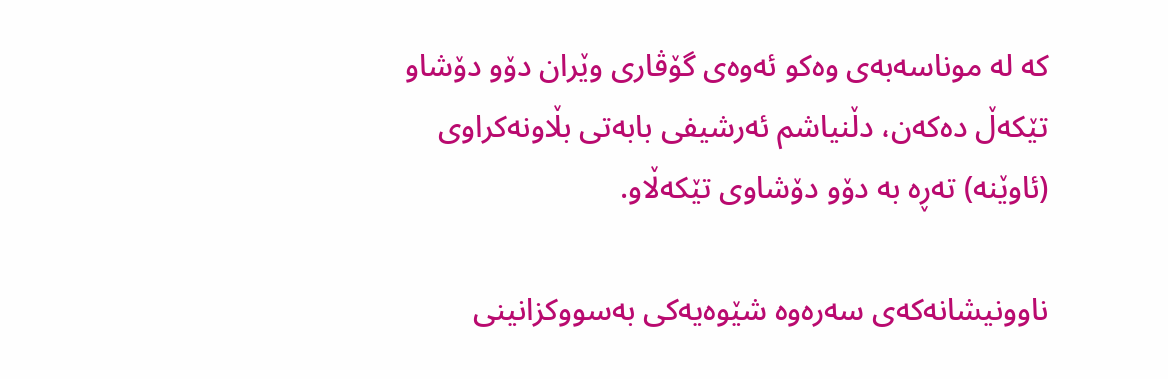كه‌ له‌ موناسه‌به‌ی‌ وه‌كو ئه‌وه‌ی‌ گۆڤاری‌ وێران دۆو دۆشاو تێكه‌ڵ ده‌كه‌ن، دڵنیاشم ئه‌رشیفی بابه‌تی بڵاونه‌كراوی (ئاوێنه‌) ته‌ڕه‌ به‌ دۆو دۆشاوی تێكه‌ڵاو.

ناوونیشانه‌كه‌ی سه‌ره‌وه‌ شێوه‌یه‌كی‌ به‌سووكزانینی‌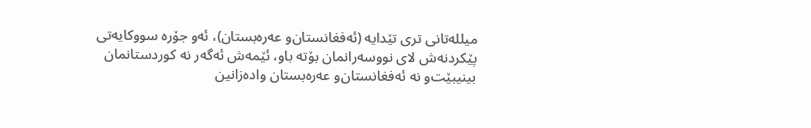میلله‌تانی تری تێدایه‌ (ئه‌فغانستان‌و عه‌ره‌بستان)، ئه‌و جۆره‌ سووكایه‌تی پێكردنه‌ش لای‌ نووسه‌رانمان بۆته‌ باو، ئێمه‌ش ئه‌گه‌ر نه‌ كوردستانمان بینیبێت‌و نه‌ ئه‌فغانستان‌و عه‌ره‌بستان واده‌زانین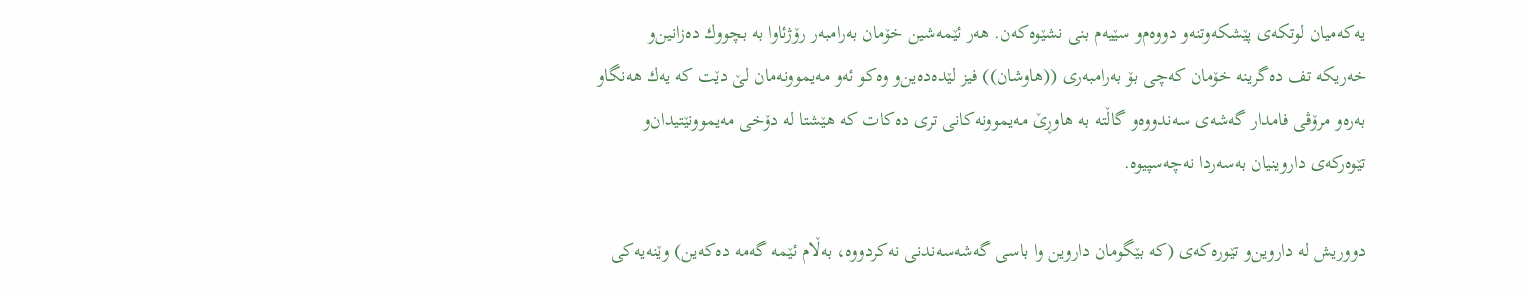یه‌كه‌میان لوتكه‌ی‌ پێشكه‌وتنه‌‌و دووه‌م‌و سێیه‌م بنی نشێوه‌كه‌ن. هه‌ر ئێمه‌شین خۆمان به‌رامبه‌ر رۆژئاوا به‌ بچووك ده‌زانین‌و خه‌ریكه‌ تف ده‌گرینه‌ خۆمان كه‌چی‌ بۆ به‌رامبه‌ری ((هاوشان)) فیز لێده‌ده‌ین‌و وه‌كو ئه‌و مه‌یموونه‌مان لێ دێت كه‌ یه‌ك هه‌نگاو به‌ره‌و مرۆڤی فامدار گه‌شه‌ی‌ سه‌ندووه‌‌و گاڵته‌ به‌ هاوڕێ مه‌یموونه‌كانی‌ تری‌ ده‌كات كه‌ هێشتا له‌ دۆخی مه‌یموونێتیدان‌و تێوه‌ركه‌ی‌ داروینیان به‌سه‌ردا نه‌چه‌سپیوه‌.

دووریش له‌ داروین‌و تێوره‌كه‌ی (كه‌ بێگومان داروین وا باسی گه‌شه‌سه‌ندنی‌ نه‌كردووه‌، به‌ڵام ئێمه‌ گه‌مه‌ ده‌كه‌ین) وێنه‌یه‌كی‌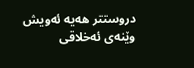دروستتر هه‌یه‌ ئه‌ویش وێنه‌ی‌ ئه‌خلاقی‌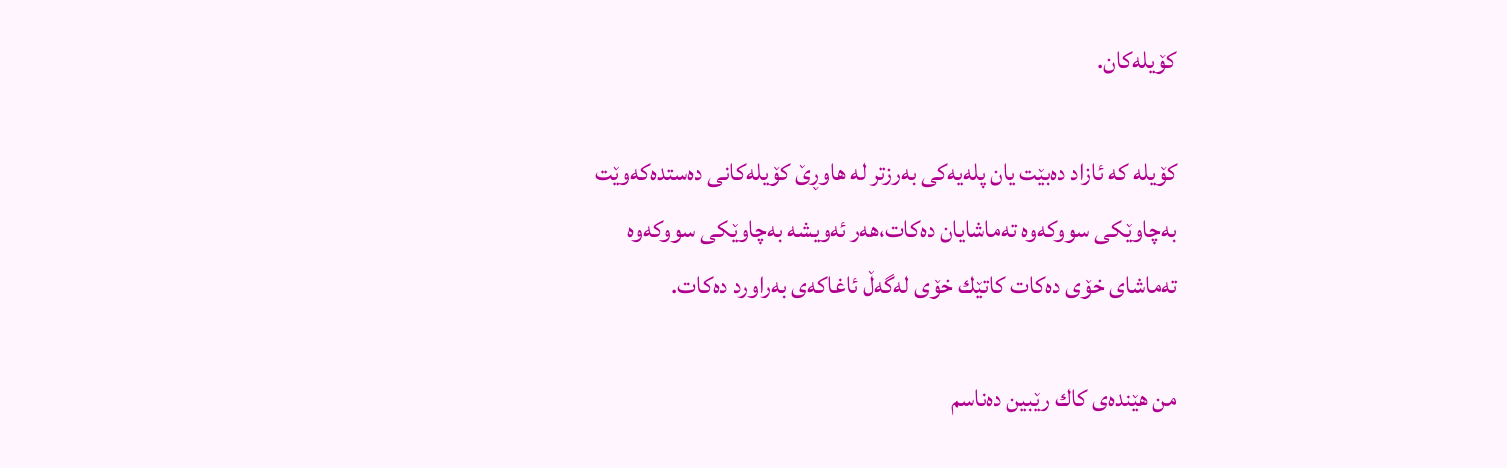كۆیله‌كان.

كۆیله‌ كه‌ ئازاد ده‌بێت یان پله‌یه‌كی به‌رزتر له‌ هاوڕێ كۆیله‌كانی‌ ده‌ستده‌كه‌وێت به‌چاوێكی‌ سووكه‌وه‌ ته‌ماشایان ده‌كات،هه‌ر ئه‌ویشه‌ به‌چاوێكی‌ سووكه‌وه‌ ته‌ماشای‌ خۆی‌ ده‌كات كاتێك خۆی‌ له‌گه‌ڵ ئاغاكه‌ی‌ به‌راورد ده‌كات.

من هێنده‌ی كاك رێبین ده‌ناسم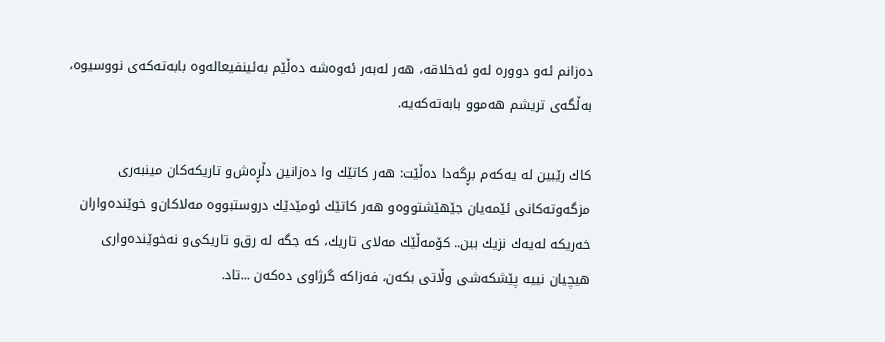ده‌زانم ئه‌و دووره‌ له‌و ئه‌خلاقه‌، هه‌ر له‌به‌ر ئه‌وه‌شه‌ ده‌ڵێم به‌ئینفیعاله‌وه‌ بابه‌ته‌كه‌ی‌ نووسیوه‌، به‌ڵگه‌ی تریشم هه‌موو بابه‌ته‌كه‌یه‌.

كاك رێبین له‌ یه‌كه‌م بڕگه‌دا ده‌ڵێت: هه‌ر كاتێك وا ده‌زانین دڵڕه‌ش‌و تاریكه‌كان مینبه‌ری‌ مزگه‌وته‌كانی‌ ئێمه‌یان جێهێشتووه‌‌و هه‌ر كاتێك ئومێدێك دروستبووه‌ مه‌لاكان‌و خوێنده‌واران خه‌ریكه‌ له‌یه‌ك نزیك ببن.. كۆمه‌ڵێك مه‌لای‌ تاریك، كه‌ جگه‌ له‌ رق‌و تاریكی‌‌و نه‌خوێنده‌واری‌ هیچیان نییه‌ پێشكه‌شی وڵاتی‌ بكه‌ن، فه‌زاكه‌ گرژاوی‌ ده‌كه‌ن ...تاد.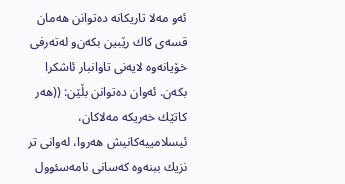ئه‌و مه‌لا تاریكانه‌ ده‌توانن هه‌مان قسه‌ی كاك رێبین بكه‌ن‌و له‌ته‌رفی خۆیانه‌وه‌ لایه‌نی تاوانبار ئاشكرا بكه‌ن. ئه‌وان ده‌توانن بڵێن: ((هه‌ر كاتێك خه‌ریكه‌ مه‌لاكان، ئیسلامییه‌كانیش هه‌روا، له‌وانی‌ تر نزیك ببنه‌وه‌ كه‌سانی‌ نامه‌سئوول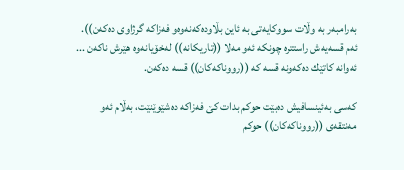به‌رامبه‌ر به‌ وڵات سووكایه‌تی‌ به‌ ئاین بڵاوده‌كه‌نه‌وه‌‌و فه‌زاكه‌ گرژاوی‌ ده‌كه‌ن)). ئه‌م قسه‌یه‌ش راستتره‌ چونكه‌ ئه‌و مه‌لا ((تاریكانه‌)) له‌خۆیانه‌وه‌ هێرش ناكه‌ن ... ئه‌وانه‌ كاتێك ده‌كه‌ونه‌ قسه‌ كه‌ ((رووناكه‌كان)) قسه‌ ده‌كه‌ن.

كه‌سی به‌ئینسافیش ده‌بێت حوكم بدات كێ فه‌زاكه‌ ده‌شێوێنێت، به‌ڵام ئه‌و مه‌نتقه‌ی‌ ((رووناكه‌كان)) حوكم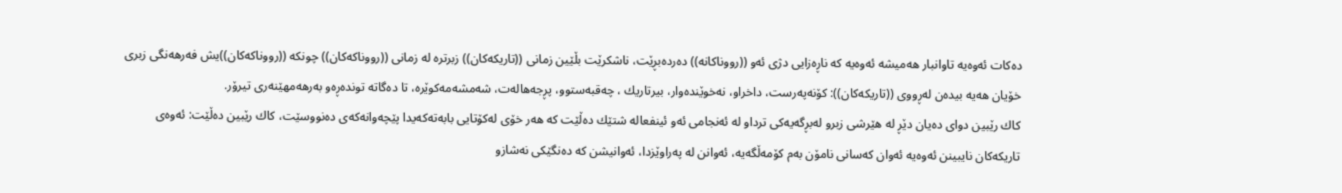ده‌كات ئه‌وه‌یه‌ تاوانبار هه‌میشه‌ ئه‌وه‌یه‌ كه‌ ناڕه‌زایی دژی‌ ئه‌و ((رووناكانه‌)) ده‌رده‌بڕێت، ناشكرێت بڵێین زمانی‌ ((تاریكه‌كان)) زبرتره‌ له‌ زمانی‌ ((رووناكه‌كان)) چونكه‌ ((رووناكه‌كان))یش فه‌رهه‌نگی‌ زبری‌ خۆیان هه‌یه‌ بیده‌ن له‌ڕووی ((تاریكه‌كان)): كۆنه‌په‌رست، داخراو، نه‌خوێنده‌وار، بیرتاریك ، چه‌قبه‌ستوو، پڕجه‌هاله‌ت، شه‌مشه‌مه‌كوێره‌، تا ده‌گاته‌ تونده‌ڕه‌و به‌رهه‌مهێنه‌ری‌ تیرۆر.
كاك رێبین دوای‌ ده‌یان دێڕ له‌ هێرشی زبرو له‌بڕگه‌یه‌كی‌ ترداو له‌ ئه‌نجامی‌ ئه‌و ئینفعاله‌ شتێك ده‌ڵێت كه‌ هه‌ر خۆی‌ له‌كۆتایی بابه‌ته‌كه‌یدا پێچه‌وانه‌كه‌ی‌ ده‌نووسێت، كاك رێبین ده‌ڵێت: ئه‌وه‌ی‌ تاریكه‌كان نایبینن ئه‌وه‌یه‌ ئه‌وان كه‌سانی‌ نامۆن به‌م كۆمه‌ڵگه‌یه‌، ئه‌وانن له‌ په‌راوێزدا، ئه‌وانیشن كه‌ ده‌نگێكی‌ نه‌شازو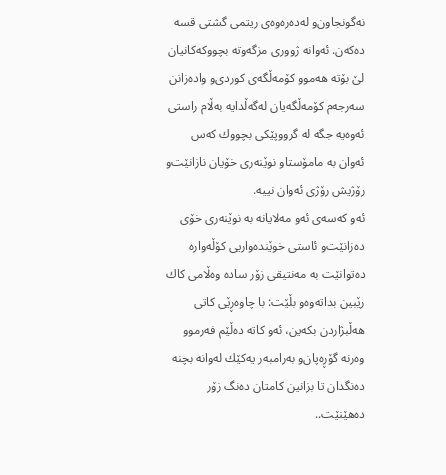نه‌گونجاون‌و له‌ده‌ره‌وه‌ی‌ ریتمی‌ گشتی‌ قسه‌ ده‌كه‌ن. ئه‌وانه‌ ژووری‌ مزگه‌وته‌ بچووكه‌كانیان لێ بۆته‌ هه‌موو كۆمه‌ڵگه‌ی‌ كوردی‌و واده‌زانن سه‌رجه‌م كۆمه‌ڵگه‌یان له‌گه‌ڵدایه‌ به‌ڵام راستی‌ ئه‌وه‌یه‌ جگه‌ له‌ گرووپێكی‌ بچووك كه‌س ئه‌وان به‌ مامۆستاو نوێنه‌ری‌ خۆیان نازانێت‌و رۆژیش رۆژی‌ ئه‌وان نییه‌.
ئه‌و كه‌سه‌ی‌ ئه‌و مه‌لایانه‌ به‌ نوێنه‌ری‌ خۆی‌ ده‌زانێت‌و ئاستی‌ خوێنده‌واریی‌ كۆڵه‌واره‌ ده‌توانێت به‌ مه‌نتیقی‌ زۆر ساده‌ وه‌ڵامی‌ كاك رێبین بداته‌وه‌‌و بڵێت: با چاوه‌ڕێی كاتی هه‌ڵبژاردن بكه‌ین، ئه‌و كاته‌ ده‌ڵێم فه‌رموو وه‌رنه‌ گۆڕه‌پان‌و به‌رامبه‌ر یه‌كێك له‌وانه‌ بچنه‌ ده‌نگدان تا بزانین كامتان ده‌نگ زۆر ده‌هێنێت..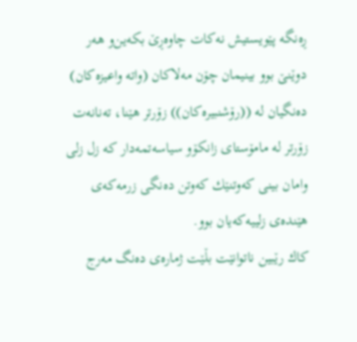ڕه‌نگه‌ پێویستیش نه‌كات چاوه‌ڕێ بكه‌ین‌و هه‌ر دوێنێ بوو بینیمان چۆن مه‌لاكان (واته‌ واعیزه‌كان) ده‌نگیان له‌ ((رۆشنبیره‌كان)) زۆرتر هێنا، ته‌نانه‌ت زۆرتر له‌ مامۆستای‌ زانكۆ‌و سیاسه‌تمه‌دار كه‌ زل زلی وامان بینی كه‌وتنێك كه‌وتن ده‌نگی‌ زرمه‌كه‌ی‌ هێنده‌ی‌ زلییه‌كه‌یان بوو.
كاك رێبین ناتوانێت بڵێت ژماره‌ی ده‌نگ مه‌رج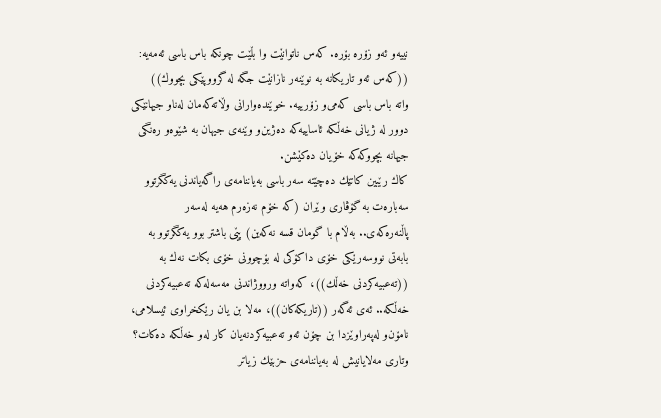نییه‌‌و ئه‌و زۆره‌ بۆره‌. كه‌س ناتوانێت وا بڵێت چونكه‌ باس باسی ئه‌مه‌یه‌: ((كه‌س ئه‌و تاریكانه‌ به‌ نوێنه‌ر نازانێت جگه‌ له‌ گرووپێكی‌ بچووك)) واته‌ باس باسی كه‌می‌‌و زۆرییه‌. خوێنده‌وارانی‌ وڵاته‌كه‌مان له‌ناو جیهانێكی‌ دوور له‌ ژیانی‌ خه‌ڵكه‌ ئاساییه‌كه‌ ده‌ژین‌و وێنه‌ی‌ جیهان به‌ شێوه‌و ره‌نگی‌ جیهانه‌ بچووكه‌كه‌ خۆیان ده‌كێشن.
كاك رێبین كاتێك ده‌چێته‌ سه‌ر باسی به‌یاننامه‌ی‌ راگه‌یاندنی‌ یه‌كگرتوو سه‌باره‌ت به‌ گۆڤاری‌ وێران (كه‌ خۆم نه‌زه‌رم هه‌یه‌ له‌سه‌ر پاڵنه‌ره‌كه‌ی.. به‌ڵام با گومان قسه‌ نه‌كه‌ین) پێی باشتر بوو یه‌كگرتوو به‌ بابه‌تی‌ نووسه‌رێكی خۆی داكۆكی‌ له‌ بۆچوونی‌ خۆی‌ بكات نه‌ك به‌ ((ته‌عبیه‌كردنی‌ خه‌ڵك))، كه‌واته‌ ورووژاندنی‌ مه‌سه‌له‌كه‌ ته‌عبیه‌كردنی‌ خه‌ڵكه‌.. ئه‌ی‌ ئه‌گه‌ر ((تاریكه‌كان))، مه‌لا بن یان رێكخراوی‌ ئیسلامی‌، نامۆن‌و له‌په‌راوێزدا بن چۆن ئه‌و ته‌عبیه‌كردنه‌یان كار له‌و خه‌ڵكه‌ ده‌كات؟ وتاری مه‌لایانیش له‌ به‌یاننامه‌ی حزبێك زیاتر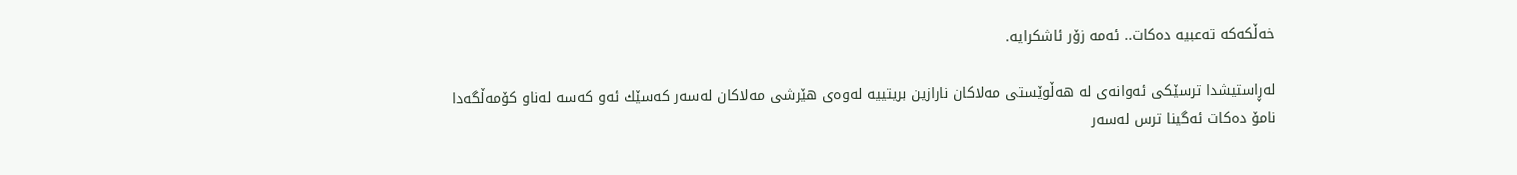خه‌ڵكه‌كه‌ ته‌عبیه‌ ده‌كات.. ئه‌مه‌ زۆر ئاشكرایه‌.

له‌ڕاستیشدا ترسێكی‌ ئه‌وانه‌ی‌ له‌ هه‌ڵوێستی‌ مه‌لاكان نارازین بریتییه‌ له‌وه‌ی‌ هێرشی‌ مه‌لاكان له‌سه‌ر كه‌سێك ئه‌و كه‌سه‌ له‌ناو كۆمه‌ڵگه‌دا نامۆ ده‌كات ئه‌گینا ترس له‌سه‌ر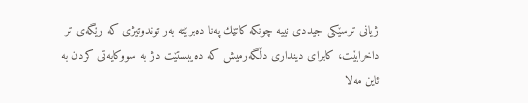ژیانی ترسێكی‌ جیددی‌ نییه‌ چونكه‌ كاتێك په‌نا ده‌برێته‌ به‌ر توندوتیژی‌ كه‌ رێگه‌ی‌ تر داخرابێت، كابرای‌ دینداری‌ دڵگه‌رمیش كه‌ ده‌یبستێت دژ به‌ سووكایه‌تی‌ كردن به‌ ئاین مه‌لا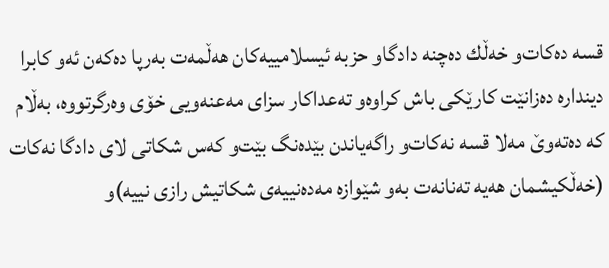قسه‌ ده‌كات‌و خه‌ڵك ده‌چنه‌ دادگا‌و حزبه‌ ئیسلامییه‌كان هه‌ڵمه‌ت به‌رپا ده‌كه‌ن ئه‌و كابرا دینداره‌ ده‌زانێت كارێكی‌ باش كراوه‌‌و ته‌عداكار سزای‌ مه‌عنه‌ویی خۆی‌ وه‌رگرتووه‌، به‌ڵام كه‌ ده‌ته‌وێ مه‌لا قسه‌ نه‌كات‌و راگه‌یاندن بێده‌نگ بێت‌و كه‌س شكاتی لای‌ دادگا نه‌كات (خه‌ڵكیشمان هه‌یه‌ ته‌نانه‌ت به‌و شێوازه‌ مه‌ده‌نییه‌ی شكاتیش رازی‌ نییه‌)و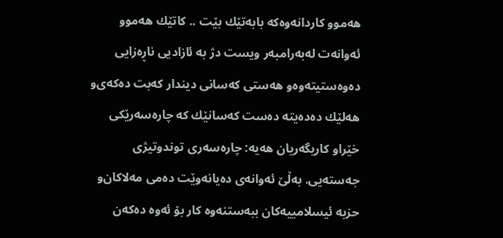هه‌موو كاردانه‌وه‌كه‌ بابه‌تێك بێت .. كاتێك هه‌موو ئه‌وانه‌ت له‌به‌رامبه‌ر ویست دژ به‌ ئازادیی ناڕه‌زایی ده‌وه‌ستیته‌وه‌‌و هه‌ستی‌ كه‌سانی‌ دیندار كه‌بت ده‌كه‌ی‌‌و هه‌لێك ده‌ده‌یته‌ ده‌ست كه‌سانێك كه‌ چاره‌سه‌رێكی‌ خێراو كاریگه‌ریان هه‌یه‌: چاره‌سه‌ری توندوتیژی جه‌سته‌یی. به‌ڵێ ئه‌وانه‌ی‌ ده‌یانه‌وێت ده‌می‌ مه‌لاكان‌و حزبه‌ ئیسلامییه‌كان ببه‌ستنه‌وه‌ كار بۆ ئه‌وه‌ ده‌كه‌ن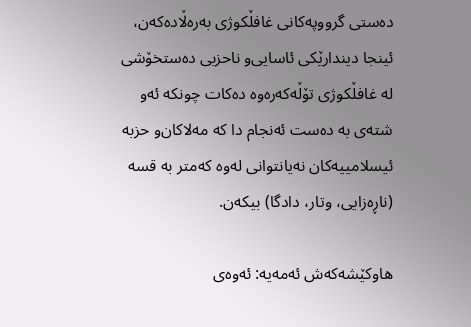ده‌ستی‌ گرووپه‌كانی‌ غافڵكوژی‌ به‌ره‌ڵاده‌كه‌ن، ئینجا دیندارێكی ئاسایی‌و ناحزبی ده‌ستخۆشی له‌ غافڵكوژی تۆڵه‌كه‌ره‌وه‌ ده‌كات چونكه‌ ئه‌و شته‌ی به‌ ده‌ست ئه‌نجام دا كه‌ مه‌لاكان‌و حزبه‌ ئیسلامییه‌كان نه‌یانتوانی له‌وه‌ كه‌متر به‌ قسه‌ (ناڕه‌زایی، وتار، دادگا) بیكه‌ن.

هاوكێشه‌كه‌ش ئه‌مه‌یه‌: ئه‌وه‌ی‌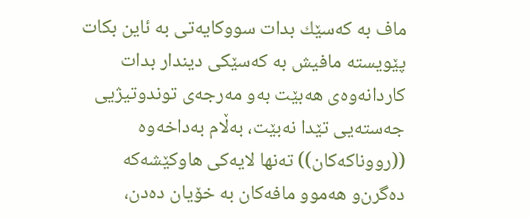ماف به‌ كه‌سێك بدات سووكایه‌تی‌ به‌ ئاین بكات پێویسته‌ مافیش به‌ كه‌سێكی‌ دیندار بدات كاردانه‌وه‌ی‌ هه‌بێت به‌و مه‌رجه‌ی‌ توندوتیژیی جه‌سته‌یی‌ تێدا نه‌بێت، به‌ڵام به‌داخه‌وه‌ ((رووناكه‌كان)) ته‌نها لایه‌كی‌ هاوكێشه‌كه‌ ده‌گرن‌و هه‌موو مافه‌كان به‌ خۆیان ده‌دن،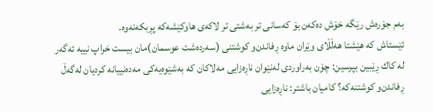به‌م جۆره‌ش رێگه‌ خۆش ده‌كه‌ن بۆ كه‌سانی‌ تر به‌شتی‌ تر لاكه‌ی‌ هاوكێشه‌كه‌ پڕبكه‌نه‌وه‌.
ئێستاش كه‌ هێشتا هه‌ڵڵای وێران ماوه‌ ڕفاندن‌و كوشتنی (سه‌رده‌شت عوسمان)مان بیست خراپ نییه‌ ئه‌گه‌ر له‌ كاك ڕێبین بپرسین: چۆن به‌راوردی له‌نێوان ناڕه‌زایی مه‌لاكان كه‌ به‌شێوه‌یه‌كی مه‌ده‌نییانه‌ كردیان له‌گه‌ڵ ڕفاندن‌و كوشتنه‌كه‌؟ كامیان باشتر: ناڕه‌زایی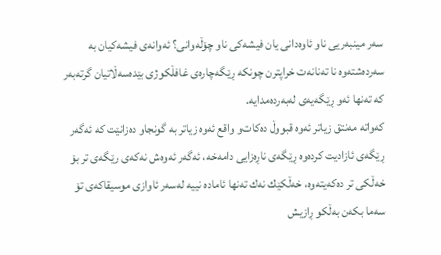سه‌ر مینبه‌ریی ناو ئاوه‌دانی یان فیشه‌كی ناو چۆڵه‌وانی؟ ئه‌وانه‌ی فیشه‌كیان به‌ سه‌رده‌شته‌وه‌ نا ته‌نانه‌ت خراپترن چونكه‌ ڕێگه‌چاره‌ی غافڵكوژی بێده‌سه‌ڵاتیان گرته‌به‌ر كه‌ ته‌نها ئه‌و ڕێگه‌یه‌ی له‌به‌رده‌مدایه‌.
كه‌واته‌ مه‌نتق زیاتر ئه‌وه‌ قبووڵ ده‌كات‌و واقع ئه‌وه‌ زیاتر به‌ گونجاو ده‌زانێت كه‌ ئه‌گه‌ر ڕێگه‌ی ئازادیت كرده‌وه‌ ڕێگه‌ی ناڕه‌زایی دامه‌خه‌، ئه‌گه‌ر ئه‌وه‌ش نه‌كه‌ی رێگه‌ی تر بۆ خه‌ڵكی تر ده‌كه‌یته‌وه‌، خه‌ڵكێك نه‌ك ته‌نها ئاماده‌ نییه‌ له‌سه‌ر ئاوازی موسیقاكه‌ی تۆ سه‌ما بكه‌ن به‌ڵكو ڕازیش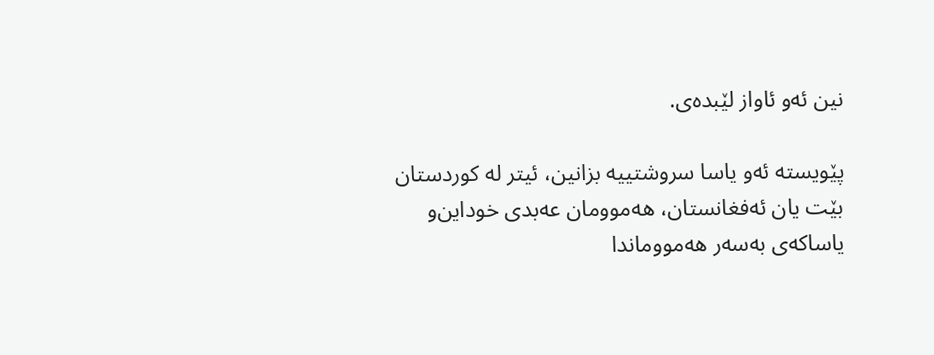نین ئه‌و ئاواز لێبده‌ی.

پێویسته‌ ئه‌و یاسا سروشتییه‌ بزانین، ئیتر له‌ كوردستان بێت یان ئه‌فغانستان، هه‌موومان عه‌بدی خوداین‌و یاساكه‌ی به‌سه‌ر هه‌مووماندا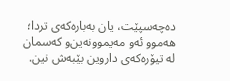ده‌چه‌سپێت، یان به‌باره‌كه‌ی تردا؛ هه‌موو ئه‌و مه‌یموونه‌ین‌و كه‌سمان له‌ تیۆره‌كه‌ی داروین بێبه‌ش نین.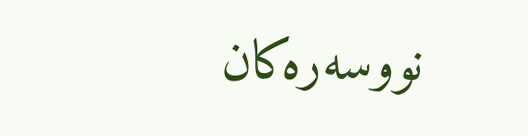نووسەرەکان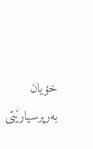خۆیان بەرپرسیارێتی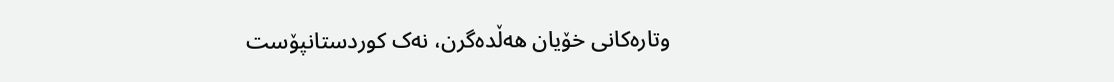وتارەکانی خۆیان هەڵدەگرن، نەک کوردستانپۆست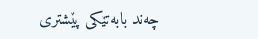چەند بابەتێکی پێشتری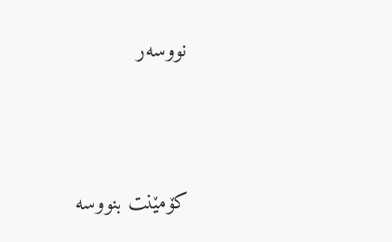نووسەر




کۆمێنت بنووسە